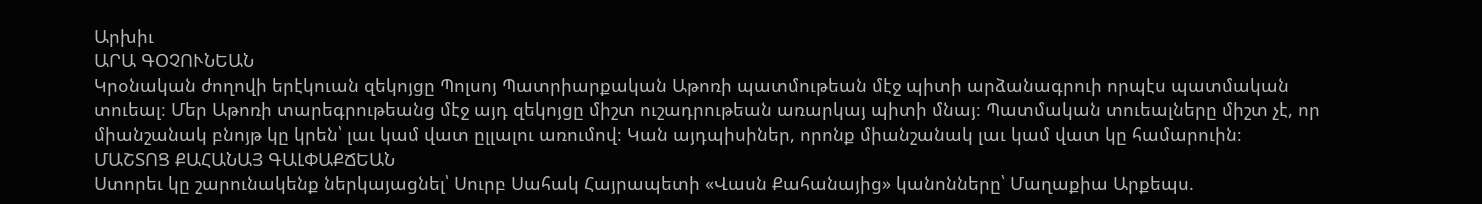Արխիւ
ԱՐԱ ԳՕՉՈՒՆԵԱՆ
Կրօնական ժողովի երէկուան զեկոյցը Պոլսոյ Պատրիարքական Աթոռի պատմութեան մէջ պիտի արձանագրուի որպէս պատմական տուեալ։ Մեր Աթոռի տարեգրութեանց մէջ այդ զեկոյցը միշտ ուշադրութեան առարկայ պիտի մնայ։ Պատմական տուեալները միշտ չէ, որ միանշանակ բնոյթ կը կրեն՝ լաւ կամ վատ ըլլալու առումով։ Կան այդպիսիներ, որոնք միանշանակ լաւ կամ վատ կը համարուին։
ՄԱՇՏՈՑ ՔԱՀԱՆԱՅ ԳԱԼՓԱՔՃԵԱՆ
Ստորեւ կը շարունակենք ներկայացնել՝ Սուրբ Սահակ Հայրապետի «Վասն Քահանայից» կանոնները՝ Մաղաքիա Արքեպս.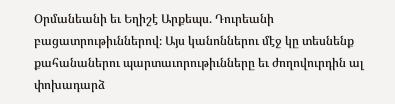Օրմանեանի եւ Եղիշէ Արքեպս. Դուրեանի բացատրութիւններով։ Այս կանոններու մէջ կը տեսնենք քահանաներու պարտաւորութիւնները եւ ժողովուրդին ալ փոխադարձ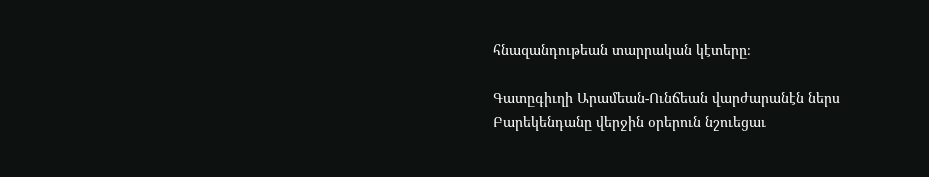հնազանդութեան տարրական կէտերը։

Գատըգիւղի Արամեան-Ունճեան վարժարանէն ներս Բարեկենդանը վերջին օրերուն նշուեցաւ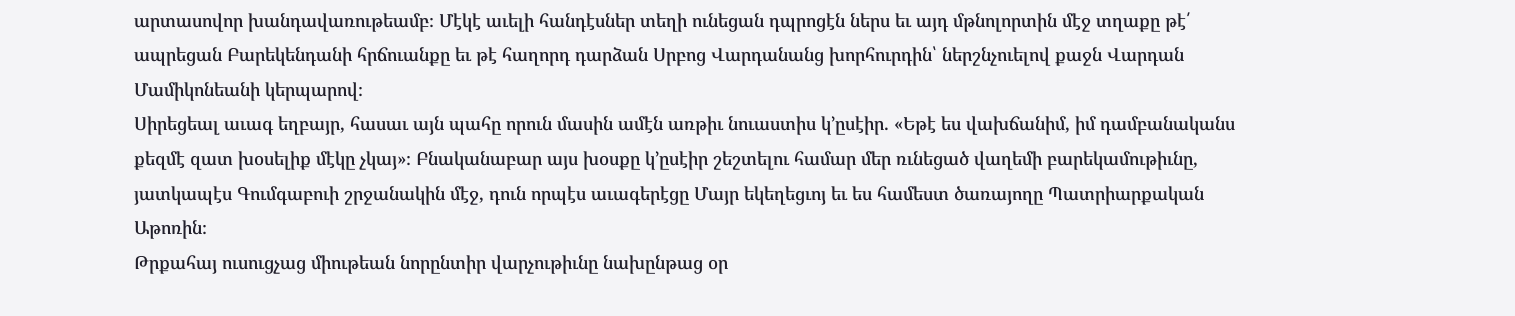արտասովոր խանդավառութեամբ։ Մէկէ աւելի հանդէսներ տեղի ունեցան դպրոցէն ներս եւ այդ մթնոլորտին մէջ տղաքը թէ՛ ապրեցան Բարեկենդանի հրճուանքը եւ թէ հաղորդ դարձան Սրբոց Վարդանանց խորհուրդին՝ ներշնչուելով քաջն Վարդան Մամիկոնեանի կերպարով։
Սիրեցեալ աւագ եղբայր, հասաւ այն պահը որուն մասին ամէն առթիւ նուաստիս կ՚ըսէիր. «Եթէ ես վախճանիմ, իմ դամբանականս քեզմէ զատ խօսելիք մէկը չկայ»։ Բնականաբար այս խօսքը կ՚ըսէիր շեշտելու համար մեր ռւնեցած վաղեմի բարեկամութիւնը, յատկապէս Գումգաբուի շրջանակին մէջ, դուն որպէս աւագերէցը Մայր եկեղեցւոյ եւ ես համեստ ծառայողը Պատրիարքական Աթոռին։
Թրքահայ ուսուցչաց միութեան նորընտիր վարչութիւնը նախընթաց օր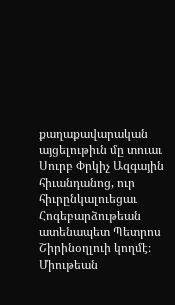քաղաքավարական այցելութիւն մը տուաւ Սուրբ Փրկիչ Ազգային հիւանդանոց, ուր հիւրընկալուեցաւ Հոգեբարձութեան ատենապետ Պետրոս Շիրինօղլուի կողմէ։ Միութեան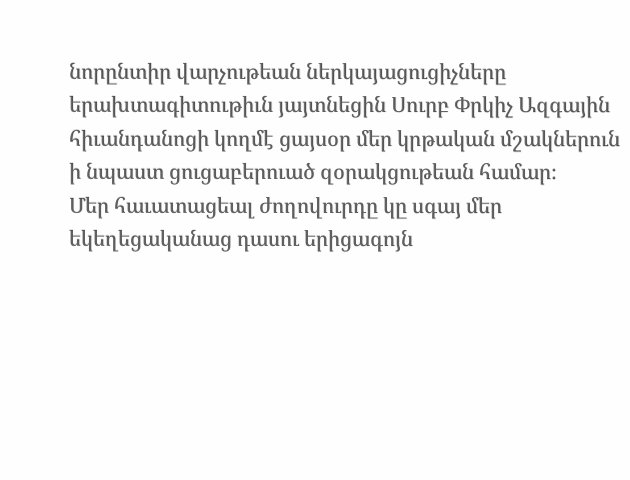նորընտիր վարչութեան ներկայացուցիչները երախտագիտութիւն յայտնեցին Սուրբ Փրկիչ Ազգային հիւանդանոցի կողմէ ցայսօր մեր կրթական մշակներուն ի նպաստ ցուցաբերուած զօրակցութեան համար։
Մեր հաւատացեալ ժողովուրդը կը սգայ մեր եկեղեցականաց դասու երիցագոյն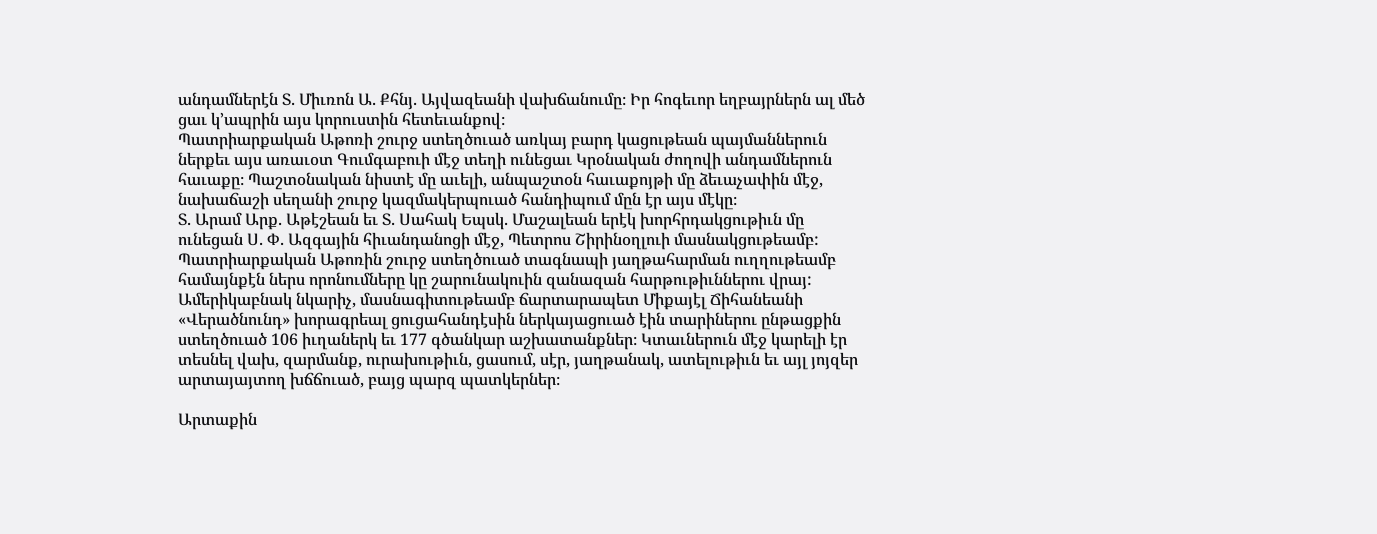անդամներէն Տ. Միւռոն Ա. Քհնյ. Այվազեանի վախճանումը։ Իր հոգեւոր եղբայրներն ալ մեծ ցաւ կ՚ապրին այս կորուստին հետեւանքով։
Պատրիարքական Աթոռի շուրջ ստեղծուած առկայ բարդ կացութեան պայմաններուն ներքեւ այս առաւօտ Գումգաբուի մէջ տեղի ունեցաւ Կրօնական ժողովի անդամներուն հաւաքը։ Պաշտօնական նիստէ մը աւելի, անպաշտօն հաւաքոյթի մը ձեւաչափին մէջ, նախաճաշի սեղանի շուրջ կազմակերպուած հանդիպում մըն էր այս մէկը։
Տ. Արամ Արք. Աթէշեան եւ Տ. Սահակ Եպսկ. Մաշալեան երէկ խորհրդակցութիւն մը ունեցան Ս. Փ. Ազգային հիւանդանոցի մէջ, Պետրոս Շիրինօղլուի մասնակցութեամբ:
Պատրիարքական Աթոռին շուրջ ստեղծուած տագնապի յաղթահարման ուղղութեամբ համայնքէն ներս որոնումները կը շարունակուին զանազան հարթութիւններու վրայ:
Ամերիկաբնակ նկարիչ, մասնագիտութեամբ ճարտարապետ Միքայէլ Ճիհանեանի «Վերածնունդ» խորագրեալ ցուցահանդէսին ներկայացուած էին տարիներու ընթացքին ստեղծուած 106 իւղաներկ եւ 177 գծանկար աշխատանքներ։ Կտաւներուն մէջ կարելի էր տեսնել վախ, զարմանք, ուրախութիւն, ցասում, սէր, յաղթանակ, ատելութիւն եւ այլ յոյզեր արտայայտող խճճուած, բայց պարզ պատկերներ։

Արտաքին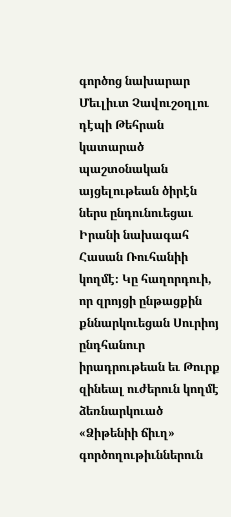գործոց նախարար Մեւլիւտ Չավուշօղլու դէպի Թեհրան կատարած պաշտօնական այցելութեան ծիրէն ներս ընդունուեցաւ Իրանի նախագահ Հասան Ռուհանիի կողմէ։ Կը հաղորդուի, որ զրոյցի ընթացքին քննարկուեցան Սուրիոյ ընդհանուր իրադրութեան եւ Թուրք զինեալ ուժերուն կողմէ ձեռնարկուած «Ձիթենիի ճիւղ» գործողութիւններուն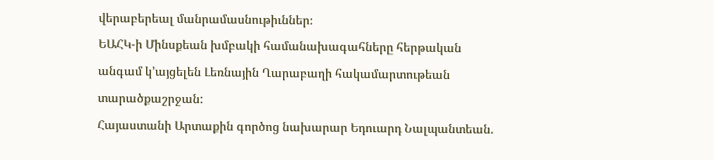վերաբերեալ մանրամասնութիւններ։
ԵԱՀԿ-ի Մինսքեան խմբակի համանախագահները հերթական անգամ կ՚այցելեն Լեռնային Ղարաբաղի հակամարտութեան տարածքաշրջան:
Հայաստանի Արտաքին գործոց նախարար Եդուարդ Նալպանտեան.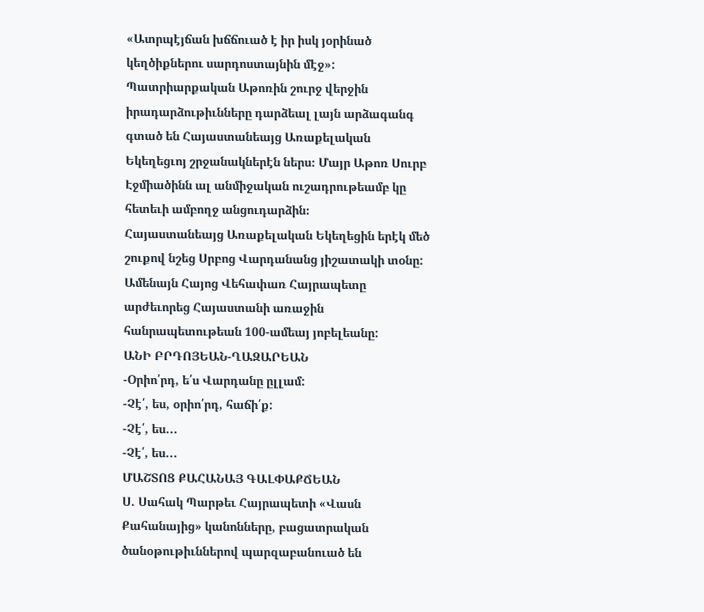«Ատրպէյճան խճճուած է իր իսկ յօրինած կեղծիքներու սարդոստայնին մէջ»:
Պատրիարքական Աթոռին շուրջ վերջին իրադարձութիւնները դարձեալ լայն արձագանգ գտած են Հայաստանեայց Առաքելական Եկեղեցւոյ շրջանակներէն ներս։ Մայր Աթոռ Սուրբ Էջմիածինն ալ անմիջական ուշադրութեամբ կը հետեւի ամբողջ անցուդարձին։
Հայաստանեայց Առաքելական Եկեղեցին երէկ մեծ շուքով նշեց Սրբոց Վարդանանց յիշատակի տօնը:
Ամենայն Հայոց Վեհափառ Հայրապետը արժեւորեց Հայաստանի առաջին հանրապետութեան 100-ամեայ յոբելեանը:
ԱՆԻ ԲՐԴՈՅԵԱՆ-ՂԱԶԱՐԵԱՆ
-Օրիո՛րդ, ե՛ս Վարդանը ըլլամ:
-Չէ՛, ես, օրիո՛րդ, հաճի՛ք:
-Չէ՛, ես...
-Չէ՛, ես...
ՄԱՇՏՈՑ ՔԱՀԱՆԱՅ ԳԱԼՓԱՔՃԵԱՆ
Ս. Սահակ Պարթեւ Հայրապետի «Վասն Քահանայից» կանոնները, բացատրական ծանօթութիւններով պարզաբանուած են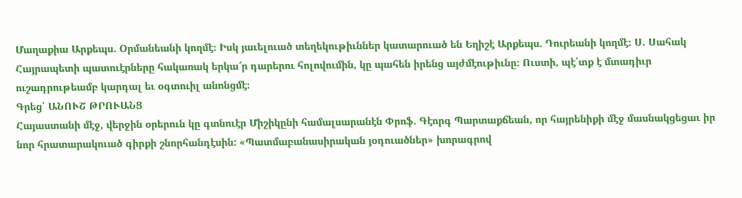Մաղաքիա Արքեպս. Օրմանեանի կողմէ։ Իսկ յաւելուած տեղեկութիւններ կատարուած են Եղիշէ Արքեպս. Դուրեանի կողմէ։ Ս. Սահակ Հայրապետի պատուէրները հակառակ երկա՜ր դարերու հոլովումին, կը պահեն իրենց այժմէութիւնը։ Ուստի, պէ՛տք է մտադիւր ուշադրութեամբ կարդալ եւ օգտուիլ անոնցմէ։
Գրեց՝ ԱՆՈՒՇ ԹՐՈՒԱՆՑ
Հայաստանի մէջ, վերջին օրերուն կը գտնուէր Միշիկընի համալսարանէն Փրոֆ. Գէորգ Պարտաքճեան, որ հայրենիքի մէջ մասնակցեցաւ իր նոր հրատարակուած գիրքի շնորհանդէսին: «Պատմաբանասիրական յօդուածներ» խորագրով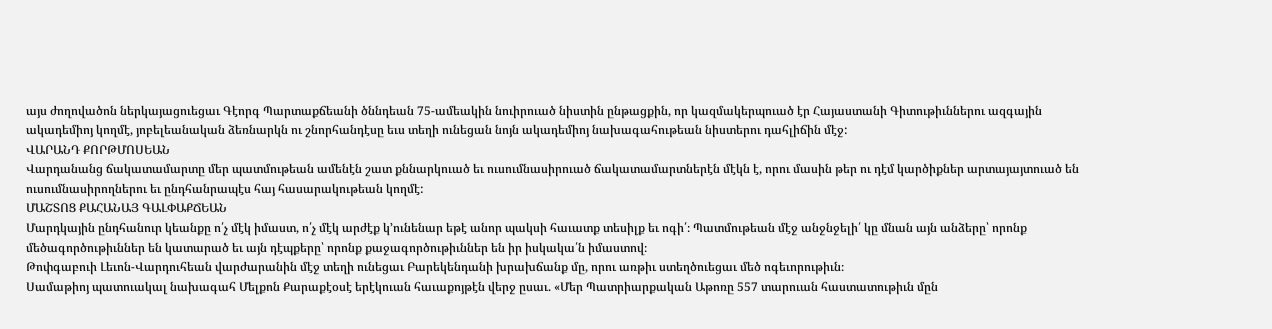այս ժողովածոն ներկայացուեցաւ Գէորգ Պարտաքճեանի ծննդեան 75-ամեակին նուիրուած նիստին ընթացքին, որ կազմակերպուած էր Հայաստանի Գիտութիւններու ազգային ակադեմիոյ կողմէ, յոբելեանական ձեռնարկն ու շնորհանդէսը եւս տեղի ունեցան նոյն ակադեմիոյ նախագահութեան նիստերու դահլիճին մէջ:
ՎԱՐԱՆԴ ՔՈՐԹՄՈՍԵԱՆ
Վարդանանց ճակատամարտը մեր պատմութեան ամենէն շատ քննարկուած եւ ուսումնասիրուած ճակատամարտներէն մէկն է, որու մասին թեր ու դէմ կարծիքներ արտայայտուած են ուսումնասիրողներու եւ ընդհանրապէս հայ հասարակութեան կողմէ:
ՄԱՇՏՈՑ ՔԱՀԱՆԱՅ ԳԱԼՓԱՔՃԵԱՆ
Մարդկային ընդհանուր կեանքը ո՛չ մէկ իմաստ, ո՛չ մէկ արժէք կ՚ունենար եթէ անոր պակսի հաւատք տեսիլք եւ ոգի՛։ Պատմութեան մէջ անջնջելի՛ կը մնան այն անձերը՝ որոնք մեծագործութիւններ են կատարած եւ այն դէպքերը՝ որոնք քաջագործութիւններ են իր իսկակա՛ն իմաստով։
Թոփգաբուի Լեւոն-Վարդուհեան վարժարանին մէջ տեղի ունեցաւ Բարեկենդանի խրախճանք մը, որու առթիւ ստեղծուեցաւ մեծ ոգեւորութիւն։
Սամաթիոյ պատուակալ նախագահ Մելքոն Քարաքէօսէ երէկուան հաւաքոյթէն վերջ ըսաւ. «Մեր Պատրիարքական Աթոռը 557 տարուան հաստատութիւն մըն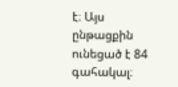է։ Այս ընթացքին ունեցած է 84 գահակալ։